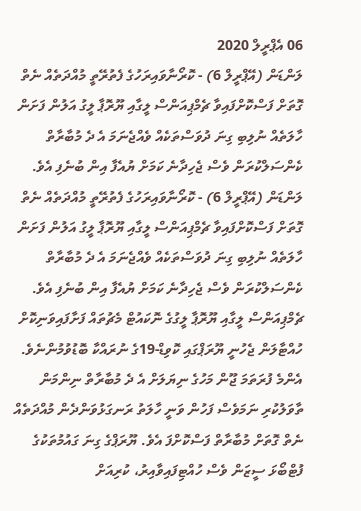06 އެޕްރީލް 2020
ލަންޑަން (އޭޕްރީލް 6) - ކޮރޯނާވައިރަހުގެ ފެތުރޭތީ މުއްދަތެއް ނެތް ގޮތަށް ފަސްކޮށްފައިވާ ޗެމްޕިއަންސް ލީގާއި ޔޫރޮޕާ ލީގު އަލުން ފަށަން ހާލަތެއް ނުލިބި ގިނަ ދުވަސްތަކެއް ވެއްޖެނަމަ އެ ދެ މުބާރާތް ކެންސަލްކުރަން ވެސް ޖެހިދާނެ ކަމަށް ޔުއެފާ އިން ބުނެފި އެވެ.
ލަންޑަން (އޭޕްރީލް 6) - ކޮރޯނާވައިރަހުގެ ފެތުރޭތީ މުއްދަތެއް ނެތް ގޮތަށް ފަސްކޮށްފައިވާ ޗެމްޕިއަންސް ލީގާއި ޔޫރޮޕާ ލީގު އަލުން ފަށަން ހާލަތެއް ނުލިބި ގިނަ ދުވަސްތަކެއް ވެއްޖެނަމަ އެ ދެ މުބާރާތް ކެންސަލްކުރަން ވެސް ޖެހިދާނެ ކަމަށް ޔުއެފާ އިން ބުނެފި އެވެ.
ޗެމްޕިއަންސް ލީގާއި ޔޫރޮޕާ ލީގުގެ ނޮކައުޓް މެޗުތައް ފަށާފައިވަނިކޮށް ހުއްޓާލަން ޖެހުނީ ޔޫރަޕްގައި ކޮވިޑް-19ގެ ނުރައްކާ ބޮޑުވުމުންނެވެ. އެންމެ ފުރަތަމަ ޖޫން މަހުގެ ނިޔަލަށް އެ ދެ މުބާރާތް ނިންމަން ތާވަލުކުރި ނަމަވެސް ފަހުން ވަނީ ހާލަތު ރަނގަޅުވަންދެން މުއްދަތެއް ނެތް ގޮތަށް މުބާރާތް ފަސްކޮށްފަ އެވެ. ޔޫރަޕްގެ ގިނަ ގައުމުތަކުގެ ފުޓްބޯޅަ ސީޒަން ވެސް ހުއްޓިފައިވާއިރު، ކުރިއަށް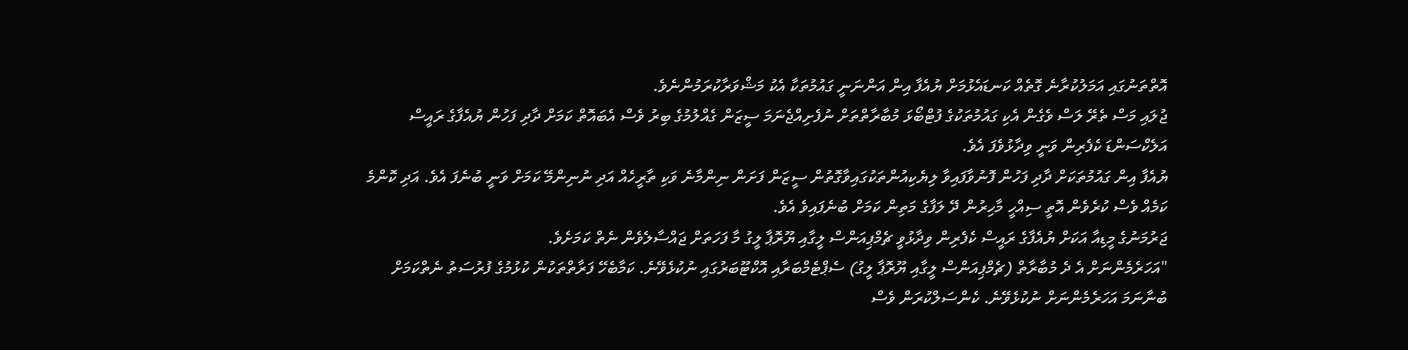އޮތްތަނުގައި އަމަލުކުރާނެ ގޮތެއް ކަނޑައެޅުމަށް ޔުއެފާ އިން އަންނަނީ ގައުމުތަކާ އެކު މަޝްވަރާކުރަމުންނެވެ.
ޖުލައި މަސް ތެރޭ ލަސް ވެގެން އެކި ގައުމުތަކުގެ ފުޓްބޯޅަ މުބާރާތްތަށް ނުފެށިއްޖެނަމަ ސީޒަން ގެއްލުމުގެ ބިރު ވެސް އެބައޮތް ކަމަށް ދާދި ފަހުން ޔުއެފާގެ ރައީސް އަލެކްސަންޑަ ކެފެރިން ވަނީ ވިދާޅުވެފަ އެވެ.
ޔުއެފާ އިން ގައުމުތަކަށް ދާދި ފަހުން ފޮނުވާފައިވާ ލިޔެކިއުންތަކުގައިވާގޮތުން ސީޒަން ފަށަން ނިންމާނެ ވަކި ތާރީހެއް އަދި ނުނިންމޭ ކަމަށް ވަނީ ބުނެފަ އެވެ. އަދި ކޮންމެ ކަމެއް ވެސް ކުރެވެން އޮތީ ސިއްހީ މާހިރުން ދޭ ލަފާގެ މަތިން ކަމަށް ބުނެފައިވެ އެވެ.
ޖަރުމަނުގެ މީޑިއާ އަކަށް ޔުއެފާގެ ރައީސް ކެފެރިން ވިދާޅުވީ ޗެމްޕިއަންސް ލީގާއި ޔޫރޮޕާ ލީގު މާ ފަހަތަށް ޖައްސާލެވެން ނެތް ކަމަށެވެ.
"އަހަރެމެންނަށް އެ ދެ މުބާރާތް (ޗެމްޕިއަންސް ލީގާއި ޔޫރޮޕާ ލީގު) ސެޕްޓެމްބަރާއި އޮކްޓޫބަރުގައި ނުކުޅެވޭނެ. ކަމާބެހޭ ފަރާތްތަކުން ކުޅުމުގެ ފުރުސަތު ނެތްކަމަށް ބުނާނަމަ އަހަރެމެންނަށް ނުކުޅެވޭނެ. ކެންސަލްކުރަން ވެސް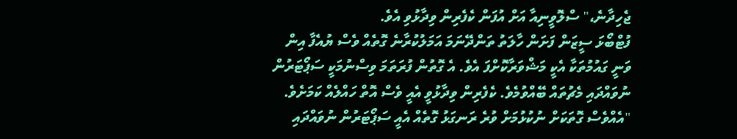ޖެހިދާނެ،" ސްލޮވީނިއާ އަށް އުފަން ކެފެރިން ވިދާޅުވި އެވެ.
ފުޓްބޯޅަ ސީޒަން ފަށަން ހާލަތު ތަންދޭނަމަ އަމަލުކުރާނެ ގޮތެއް ވެސް ޔުއެފާ އިން ވަނީ ގައުމުތަކާ އެކީ މަޝްވަރާކޮށްފަ އެވެ. އެ ގޮތުން ފުރަތަމަ ވިސްނުމަކީ ސަޕޯޓަރުން ނުވައްދައި މެޗުތައް ބޭއްވުމެވެ. ކެފެރިން ވިދާޅުވީ އެއީ ވެސް އޮތް ހައްލެއް ކަމަށެވެ.
"އެއްވެސް ގޮތަކަށް ނުކުޅުމަށް ވުރެ ރަނގަޅު ގޮތެއް އެއީ ސަޕޯޓަރުން ނުވައްދައި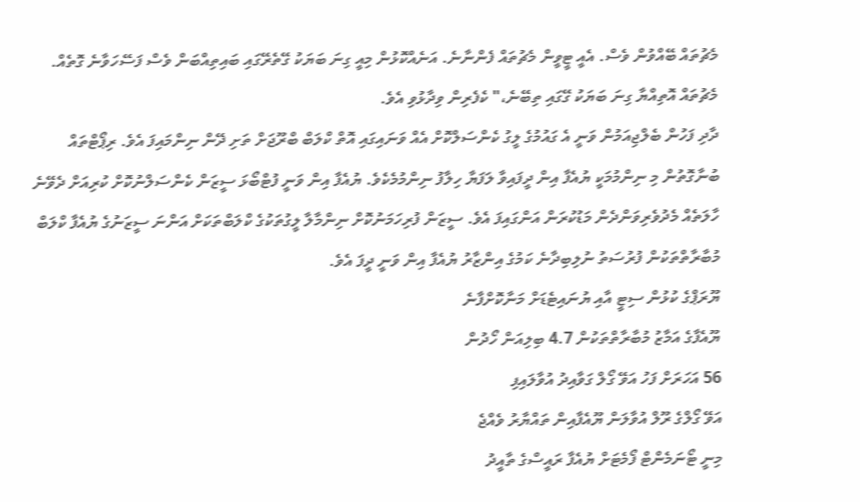މެޗުތައް ބޭއްވުން ވެސް. އެއީ ޓީވީން މެޗުތައް ފެންނާނެ. އަނެއްކޮޅުން މިއީ ގިނަ ބަޔަކު ގޭތެރޭގައި ބައިތިއްބަން ވެސް ފަސޭހަވާނެ ގޮތެއް. މެޗުތައް އޮތިއްޔާ ގިނަ ބަޔަކު ގޭގައި ތިބޭނެ،" ކެފެރިން ވިދާޅުވި އެވެ.
ދާދި ފަހުން ބެލްޖިއަމުން ވަނީ އެ ގައުމުގެ ލީގު ކެންސަލްކޮށް އެއް ވަނައިގައި އޮތް ކްލަބް ބްރޫޖަށް ތަށި ދޭން ނިންމައިފަ އެވެ. ރިޕޯޓްތައް ބުނާގޮތުން މި ނިންމުމަކީ ޔުއެފާ އިން ދީފައިވާ ލަފަޔާ ހިލާފު ނިންމުމެކެވެ. ޔުއެފާ އިން ވަނީ ފުޓްބޯޅަ ސީޒަން ކެންސަލްނުކޮށް ކުރިއަށް ދެވޭނެ ހާލަތެއް މެދުވެރިވަންދެން މަޑުކުރަން އަންގައިފަ އެވެ. ސީޒަން ފުރިހަމަނުކޮށް ނިންމާލާ ލީގުތަކުގެ ކްލަބްތަކަށް އަންނަ ސީޒަނުގެ ޔުއެފާ ކްލަބް މުބާރާތްތަކުން ފުރުސަތު ނުލިބިދާނެ ކަމުގެ އިންޒާރު ޔުއެފާ އިން ވަނީ ދީފަ އެވެ.
ޔޫރަޕްގެ ކުޅުން ސިޓީ އާއި ޔުނައިޓެޑަށް މަނާކޮށްފާނެ
ޔޫއެފާގެ އަމާޒު މުބާރާތްތަކުން 4.7 ބިލިއަން ހޯދުން
56 އަހަރަށް ފަހު އަވޭ ގޯލް ގަވާއިދު އުވާލައިފި
އަވޭ ގޯލްގެ ރޫލް އުވާލަން ޔޫއެފާއިން ތައްޔާރު ވެއްޖެ
މިނީ ޓޯނަމެންޓް ފޯމެޓަށް ޔުއެފާ ރައީސްގެ ތާއީދު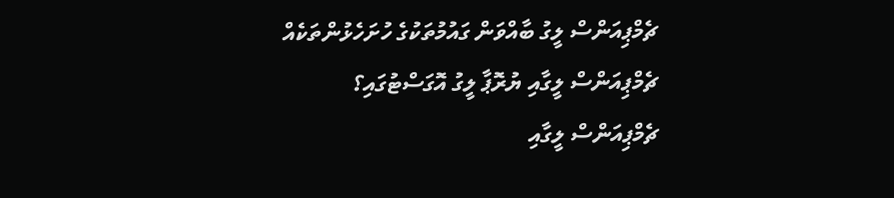ޗެމްޕިއަންސް ލީގު ބާއްވަން ގައުމުތަކުގެ ހުށަހެޅުންތަކެއް
ޗެމްޕިއަންސް ލީގާއި ޔުރޮޕާ ލީގު އޮގަސްޓުގައި؟
ޗެމްޕިއަންސް ލީގާއި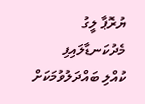ޔުރޮޕާ ލީގު މެދުކަނޑާލައިފި
ކުއްލި ބައްދަލުވުމަކަށް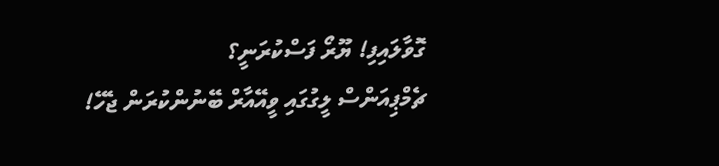ގޮވާލައިފި! ޔޫރޯ ފަސްކުރަނީ؟
ޗެމްޕިއަންސް ލީގުގައި ވީއޭއާރް ބޭނުންކުރަން ޖެހޭ!